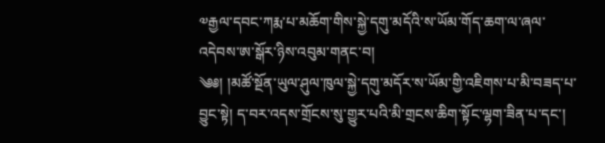༧རྒྱལ་དབང་ཀརྨ་པ་མཆོག་གིས་སྐྱེ་དགུ་མདོའི་ས་ཡོམ་གོད་ཆག་ལ་ཞལ་འདེབས་ཨ་སྒོར་ཉིས་འབུམ་གནང་བ།
༄༅། །མཚོ་སྔོན་ཡུལ་ཤུལ་ཁུལ་སྐྱེ་དགུ་མདོར་ས་ཡོམ་གྱི་འཇིགས་པ་མི་བཟད་པ་བྱུང་སྟེ། ད་བར་འདས་གྲོངས་སུ་གྱུར་པའི་མི་གྲངས་ཆིག་སྟོང་ལྷག་ཟིན་པ་དང་།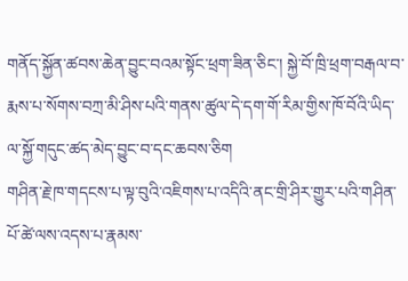གནོད་སྐྱོན་ཚབས་ཆེན་བྱུང་བའམ་སྟོང་ཕྲག་ཟིན་ཅིང་། སྐྱེ་བོ་ཁྲི་ཕྲག་བརྒལ་བ་རྨས་པ་སོགས་བཀྲ་མི་ཤིས་པའི་གནས་ཚུལ་དེ་དག་གོ་རིམ་གྱིས་ཁོ་བོའི་ཡིད་ལ་སྐྱོ་གདུང་ཚད་མེད་བྱུང་བ་དང་ཆབས་ཅིག
གཤིན་རྗེ་ཁ་གདངས་པ་ལྟ་བུའི་འཇིགས་པ་འདིའི་ནང་གྲི་ཤིར་གྱུར་པའི་གཤིན་པོ་ཚེ་ལས་འདས་པ་རྣམས་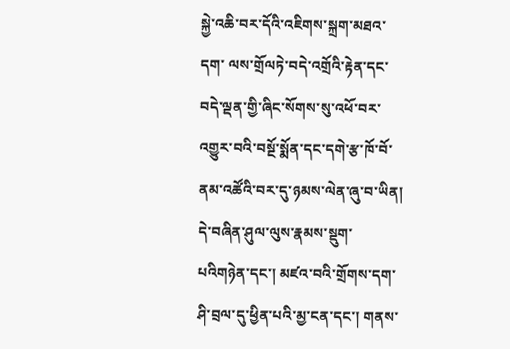སྐྱེ་འཆི་བར་དོའི་འཇིགས་སྐྲག་མཐའ་དག་ ལས་གྲོལཏེ་བདེ་འགྲོའི་རྟེན་དང་བདེ་ལྡན་གྱི་ཞིང་སོགས་སུ་འཕོ་བར་ འགྱུར་བའི་བསྔོ་སྨོན་དང་དགེ་རྩ་ཁོ་བོ་ནམ་འཚོའི་བར་དུ་ཉམས་ལེན་ཞུ་བ་ཡིན། དེ་བཞིན་ཤུལ་ལུས་རྣམས་སྡུག་པའིགཉེན་དང་། མཛའ་བའི་གྲོགས་དག་ཤི་བྲལ་དུ་ཕྱིན་པའི་མྱ་ངན་དང་། གནས་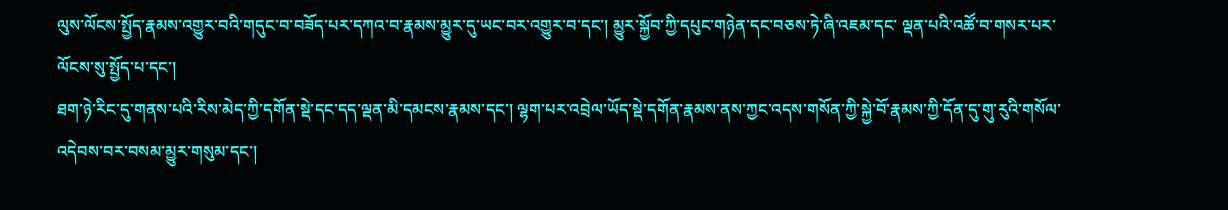ལུས་ལོངས་སྤྱོད་རྣམས་འགྱུར་བའི་གདུང་བ་བཟོད་པར་དཀའ་བ་རྣམས་མྱུར་དུ་ཡང་བར་འགྱུར་བ་དང་། མྱུར་སྐྱོབ་ཀྱི་དཔུང་གཉེན་དང་བཅས་ཏེ་ཞི་འཇམ་དང་ ལྡན་པའི་འཚོ་བ་གསར་པར་ལོངས་སུ་སྤྱོད་པ་དང་།
ཐག་ཉེ་རིང་དུ་གནས་པའི་རིས་མེད་ཀྱི་དགོན་སྡེ་དང་དད་ལྡན་མི་དམངས་རྣམས་དང་། ལྷག་པར་འབྲེལ་ཡོད་སྡེ་དགོན་རྣམས་ནས་ཀྱང་འདས་གསོན་ཀྱི་སྐྱེ་བོ་རྣམས་ཀྱི་དོན་དུ་གུ་རུའི་གསོལ་འདེབས་བར་བསམ་མྱུར་གསུམ་དང་།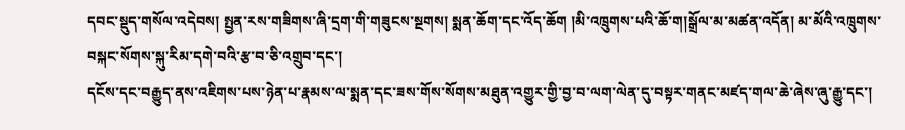དབང་སྡུད་གསོལ་འདེབས། སྤྱན་རས་གཟིགས་ཞི་དྲག་གི་གཟུངས་སྔགས། སྨན་ཆོག་དང་འོད་ཆོག །མི་འཁྲུགས་པའི་ཆོ་ག།སྒྲོལ་མ་མཚན་འདོན། མ་མོའི་འཁྲུགས་བསྐང་སོགས་སྐུ་རིམ་དགེ་བའི་རྩ་བ་ཅི་འགྲུབ་དང་།
དངོས་དང་བརྒྱུད་ནས་འཇིགས་པས་ཉེན་པ་རྣམས་ལ་སྨན་དང་ཟས་གོས་སོགས་མཐུན་འགྱུར་གྱི་བྱ་བ་ལག་ལེན་དུ་བསྟར་གནང་མཛད་གལ་ཆེ་ཞེས་ཞུ་རྒྱུ་དང་།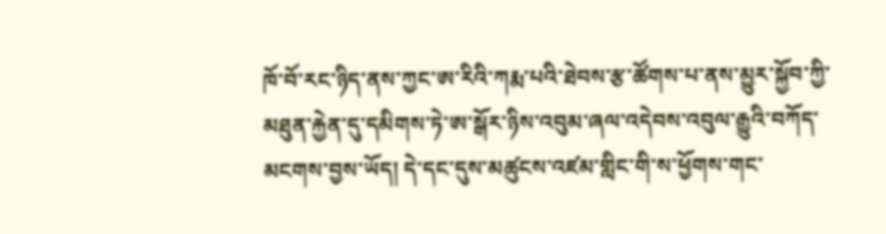ཁོ་བོ་རང་ཉིད་ནས་ཀྱང་ཨ་རིའི་ཀརྨ་པའི་ཐེབས་རྩ་ཚོགས་པ་ནས་མྱུར་སྐྱོབ་ཀྱི་མཐུན་རྐྱེན་དུ་དམིགས་ཏེ་ཨ་སྒོར་ཉིས་འབུམ་ཞལ་འདེབས་འབུལ་རྒྱུའི་བཀོད་མངགས་བྱས་ཡོད། དེ་དང་དུས་མཚུངས་འཛམ་གླིང་གི་ས་ཕྱོགས་གང་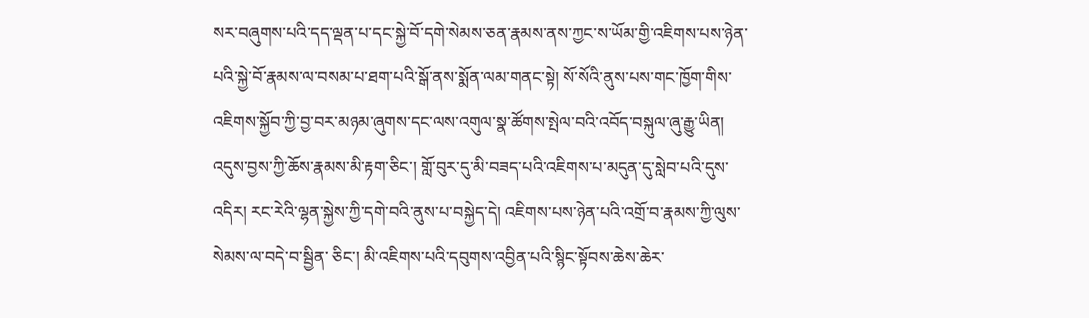སར་བཞུགས་པའི་དད་ལྡན་པ་དང་སྐྱེ་བོ་དགེ་སེམས་ཅན་རྣམས་ནས་ཀྱང་ས་ཡོམ་གྱི་འཇིགས་པས་ཉེན་པའི་སྐྱེ་བོ་རྣམས་ལ་བསམ་པ་ཐག་པའི་སྒོ་ནས་སྨོན་ལམ་གནང་སྟེ། སོ་སོའི་ནུས་པས་གང་ཁྱོག་གིས་འཇིགས་སྐྱོབ་ཀྱི་བྱ་བར་མཉམ་ཞུགས་དང་ལས་འགུལ་སྣ་ཚོགས་སྤེལ་བའི་འབོད་བསྐུལ་ཞུ་རྒྱུ་ཡིན།
འདུས་བྱས་ཀྱི་ཆོས་རྣམས་མི་རྟག་ཅིང་། གློ་བུར་དུ་མི་བཟད་པའི་འཇིགས་པ་མདུན་དུ་སླེབ་པའི་དུས་འདིར། རང་རེའི་ལྷན་སྐྱེས་ཀྱི་དགེ་བའི་ནུས་པ་བསྐྱེད་དེ། འཇིགས་པས་ཉེན་པའི་འགྲོ་བ་རྣམས་ཀྱི་ལུས་སེམས་ལ་བདེ་བ་སྦྱིན་ ཅིང་། མི་འཇིགས་པའི་དབུགས་འབྱིན་པའི་སྙིང་སྟོབས་ཆེས་ཆེར་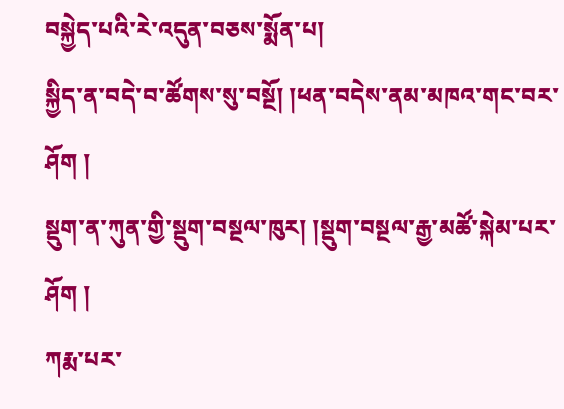བསྐྱེད་པའི་རེ་འདུན་བཅས་སྨོན་པ།
སྐྱིད་ན་བདེ་བ་ཚོགས་སུ་བསྔོ། །ཕན་བདེས་ནམ་མཁའ་གང་བར་ཤོག །
སྡུག་ན་ཀུན་གྱི་སྡུག་བསྔལ་ཁུར། །སྡུག་བསྔལ་རྒྱ་མཚོ་སྐེམ་པར་ཤོག །
ཀརྨ་པར་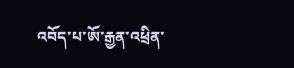འབོད་པ་ཨོ་རྒྱན་འཕྲིན་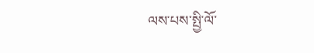ལས་པས་སྤྱི་ལོ་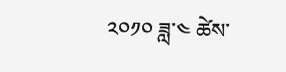༢༠༡༠ ཟླ་༤ ཚེས་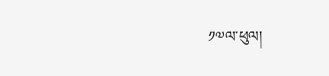༡༧ལ་ཕུལ།